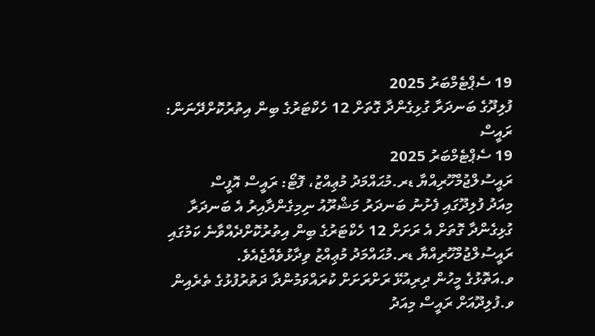19 ސެޕްޓެމްބަރު 2025
ފުލިދޫގެ ބަނދަރާ ގުޅިގެންދާ ގޮތަށް 12 ހެކްޓަރުގެ ބިން އިތުރުކޮށްދޭނަން: ރައީސް
19 ސެޕްޓެމްބަރު 2025
ރައީސުލްޖުމްހޫރިއްޔާ ޑރ.މުޙައްމަދު މުޢިއްޒު، ފޮޓޯ: ރައީސް އޮފީސް
މިއަދު ފުލިދޫގައި ފެށުނު ބަނދަރު މަޝްރޫއު ނިމިގެންދާއިރު އެ ބަނދަރާ ގުޅިގެންދާ ގޮތަށް އެ ރަށަށް 12 ހެކްޓަރުގެ ބިން އިތުރުކޮށްދެއްވާނެ ކަމުގައި ރައީސުލްޖުމްހޫރިއްޔާ ޑރ.މުޙައްމަދު މުޢިއްޒު ވިދާޅުވެއްޖެއެވެ.
ވ.އަތޮޅުގެ މީހުން ދިރިއުޅޭ ރަށްރަށަށް ކުރައްވަމުންދާ ދަތުރުފުޅުގެ ތެރެއިން ވ.ފުލިދޫއަށް ރައީސް މިއަދު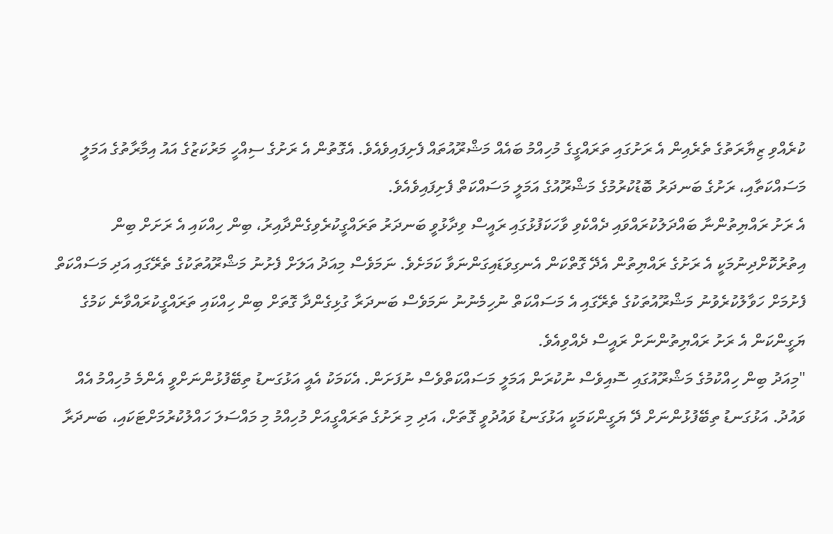ކުރެއްވި ޒިޔާރަތުގެ ތެރެއިން އެ ރަށުގައި ތަރައްގީގެ މުހިއްމު ބައެއް މަޝްރޫއުތައް ފެށިފައިވެއެވެ. އެގޮތުން އެ ރަށުގެ ސިއްހީ މަރުކަޒުގެ އައު އިމާރާތުގެ އަމަލީ މަސައްކަތާއި، ރަށުގެ ބަނދަރު ބޮޑުކުރުމުގެ މަޝްރޫއުގެ އަމަލީ މަސައްކަތް ފެށިފައިވެއެވެ.
އެ ރަށު ރައްޔިތުންނާ ބައްދަލުކުރައްވައި ދެއްކެވި ވާހަކަފުޅުގައި ރައީސް ވިދާޅުވީ ބަނދަރު ތަރައްގީކުރެވިގެންދާއިރު، ބިން ހިއްކައި އެ ރަށަށް ބިން އިތުރުކޮށްދިނުމަކީ އެ ރަށުގެ ރައްޔިތުން އެދޭ ގޮތްކަން އެނގިވަޑައިގަންނަވާ ކަމަށެވެ. ނަމަވެސް މިއަދު އަލަށް ފެށުނު މަޝްރޫއުތަކުގެ ތެރޭގައި އަދި މަސައްކަތް ފެށުމަށް ހަވާލުކުރެވުނު މަޝްރޫއުތަކުގެ ތެރޭގައި އެ މަސައްކަތް ނުހިމެނުނު ނަމަވެސް ބަނދަރާ ގުޅިގެންދާ ގޮތަށް ބިން ހިއްކައި ތަރައްގީކުރައްވާނެ ކަމުގެ ޔަގީންކަން އެ ރަށު ރައްޔިތުންނަށް ރައީސް ދެއްވިއެވެ.
"މިއަދު ބިން ހިއްކުމުގެ މަޝްރޫއުގައި ސޮއިވެސް ނުކުރަން އަމަލީ މަސައްކަތްވެސް ނުފަށަން. އެކަމަކު އެއީ އަޅުގަނޑު ތިބޭފުޅުންނަށްވީ އެންމެ މުހިއްމު އެއް ވައުދު. އަޅުގަނޑު ތިބޭފުޅުންނަށް ދޭ ޔަގީންކަމަކީ އަޅުގަނޑު ވައުދުވީ ގޮތަށް، އަދި މި ރަށުގެ ތަރައްގީއަށް މުހިއްމު މި މައްސަލަ ހައްލުކުރުމަށްޓަކައި، ބަނދަރާ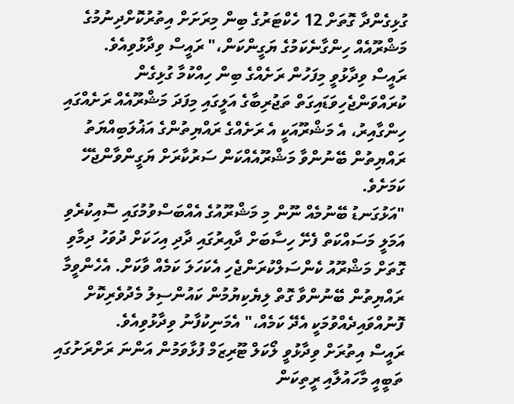ގުޅިގެންދާ ގޮތަށް 12 ހެކްޓަރުގެ ބިން މިރަށަށް އިތުރުކޮށްދިނުމުގެ މަޝްރޫއެއް ހިންގާނެކަމުގެ ޔަގީންކަން،" ރައީސް ވިދާޅުވިއެވެ.
ރައީސް ވިދާޅުވީ މިފަހުން ރަށެއްގެ ބިން ހިއްކުމާ ގުޅިގެން ކުރައްވަންޖެހިވަޑައިގަތް ތަޖުރިބާގެ އަލީގައި މިފަދަ މަޝްރޫއެއް ރަށެއްގައި ހިންގާއިރު، އެ މަޝްރޫއަކީ އެ ރަށެއްގެ ރައްޔިތުންގެ އަޣުލަބިއްޔަތު ރައްޔިތުން ބޭނުންވާ މަޝްރޫއެއްކަން ސަރުކާރަށް ޔަގީންވާންޖެހޭ ކަމަށެވެ.
"އަޅުގަނޑު ބޭނުމެއް ނޫން މި މަޝްރޫއުގެ އެއްބަސްވުމުގައި ސޮއިކުރެވި އަމަލީ މަސައްކަތް ފެށޭ ހިސާބަށް ދާއިރުގައި ދާދި އިހަކަށް ދުވަހު ދިމާވި ގޮތަށް މަޝްރޫއު ކެންސަލްކުރަންޖެހި އެކަހަލަ ކަމެއް ވާކަށް. އެހެންވީމާ ރައްޔިތުން ބޭނުންވާ ގޮތް ލިޔެކިޔުމުން ކައުންސިލު މެދުވެރިކޮށް ފޮނުއްވައިދެއްވުމަކީ އެދޭ ކަމެއް،" އެމަނިކުފާނު ވިދާޅުވިއެވެ.
ރައީސް އިތުރަށް ވިދާޅުވީ ލޯކަލް ޓޫރިޒަމް ފުޅާވަމުން އަންނަ ރަށްރަށުގައި ތަބީއީ މާހައުލާއި ރީތިކަން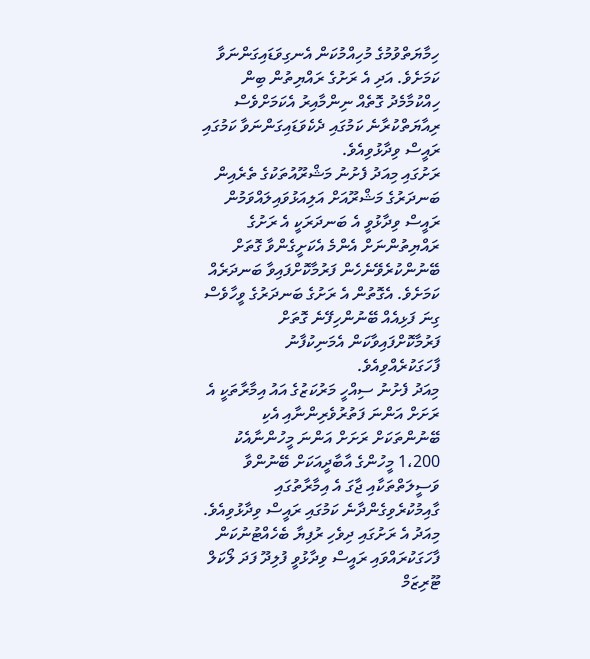ހިމާޔަތްވުމުގެ މުހިއްމުކަން އެނގިވަޑައިގަންނަވާ ކަމަށެވެ. އަދި އެ ރަށުގެ ރައްޔިތުން ބިން ހިއްކުމާމެދު ގޮތެއް ނިންމާއިރު އެކަމަށްވެސް ރިއާޔަތްކުރާނެ ކަމުގައި ދެކެވަޑައިގަންނަވާ ކަމުގައި ރައީސް ވިދާޅުވިއެވެ.
ރަށުގައި މިއަދު ފެށުނު މަޝްރޫއުތަކުގެ ތެރެއިން ބަނދަރުގެ މަޝްރޫއަށް އަލިއަޅުވައިލައްވަމުން ރައީސް ވިދާޅުވީ އެ ބަނދަރަކީ އެ ރަށުގެ ރައްޔިތުންނަށް އެންމެ އެކަށީގެންވާ ގޮތަށް ބޭނުންކުރެވޭނެހެން ފަރުމާކޮށްފައިވާ ބަނދަރެއް ކަމަށެވެ. އެގޮތުން އެ ރަށުގެ ބަނދަރުގެ ވީހާވެސް ގިނަ ފަޅިއެއް ބޭނުންހިފޭނެ ގޮތަށް ފަރުމާކޮށްފައިވާކަން އެމަނިކުފާނު ފާހަގަކުރެއްވިއެވެ.
މިއަދު ފެށުނު ސިއްހީ މަރުކަޒުގެ އައު އިމާރާތަކީ އެ ރަށަށް އަންނަ ފަތުރުވެރިންނާއި އެކި ބޭނުންތަކަށް ރަށަށް އަންނަ މީހުންނާއެކު 1،200 މީހުންގެ އާބާދީއަކަށް ބޭނުންވާ ވަސީލަތްތަކާއި ޖާގަ އެ އިމާރާތުގައި ގާއިމުކުރެވިގެންދާނެ ކަމުގައި ރައީސް ވިދާޅުވިއެވެ.
މިއަދު އެ ރަށުގައި ދިވެހި ރުފިޔާ ބެހެއްޓުނުކަން ފާހަގަކުރައްވައި ރައީސް ވިދާޅުވީ ފުލިދޫ ފަދަ ލޯކަލް ޓޫރިޒަމް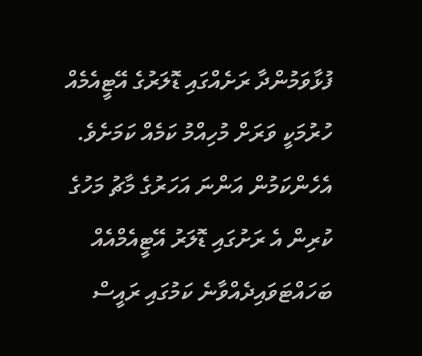ފުޅާވަމުންދާ ރަށެއްގައި ޑޮލަރުގެ އޭޓީއެމެއް ހުރުމަކީ ވަރަށް މުހިއްމު ކަމެއް ކަމަށެވެ. އެހެންކަމުން އަންނަ އަހަރުގެ މާޗު މަހުގެ ކުރިން އެ ރަށުގައި ޑޮލަރު އޭޓީއެމްއެއް ބަހައްޓަވައިދެއްވާނެ ކަމުގައި ރައީސް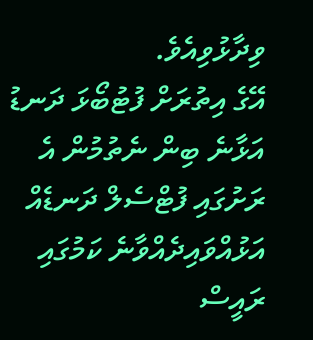ވިދާޅުވިއެވެ.
އޭގެ އިތުރަށް ފުޓުބޯޅަ ދަނޑު އަޅާނެ ބިން ނެތުމުން އެ ރަށުގައި ފުޓްސެލް ދަނޑެއް އަޅުއްވައިދެއްވާނެ ކަމުގައި ރައީސް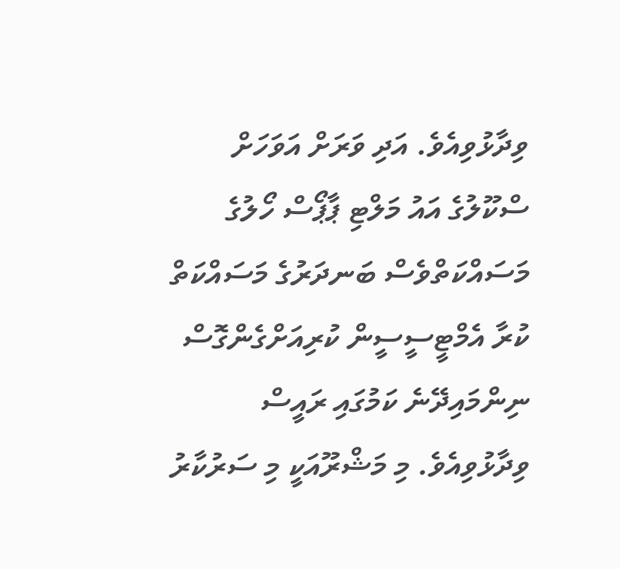ވިދާޅުވިއެވެ. އަދި ވަރަށް އަވަހަށް ސްކޫލުގެ އައު މަލްޓި ޕާޕޯސް ހޯލުގެ މަސައްކަތްވެސް ބަނދަރުގެ މަސައްކަތް ކުރާ އެމްޓީސީސީން ކުރިއަށްގެންގޮސް ނިންމައިދޭނެ ކަމުގައި ރައީސް ވިދާޅުވިއެވެ. މި މަޝްރޫއަކީ މި ސަރުކާރު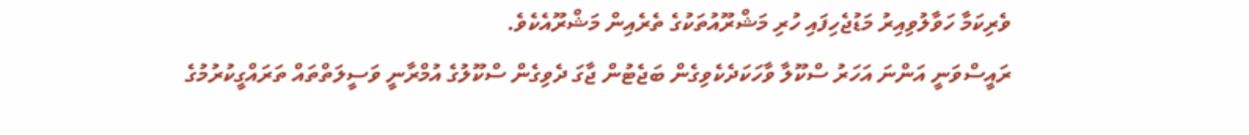ވެރިކަމާ ހަވާލުވިއިރު މަޑުޖެހިފައި ހުރި މަޝްރޫއުތަކުގެ ތެރެއިން މަޝްރޫއެކެވެ.
ރައީސްވަނީ އަންނަ އަހަރު ސްކޫލާ ވާހަކަދެކެވިގެން ބަޖެޓުން ޖާގަ ދެވިގެން ސްކޫލުގެ އުމްރާނީ ވަސީލަތްތައް ތަރައްގީކުރުމުގެ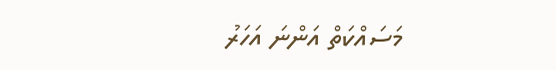މަސައްކަތް އަންނަ އަހަރު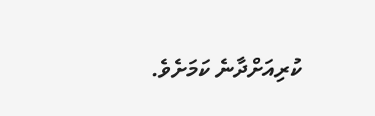ކުރިއަށްދާނެ ކަމަށެވެ.